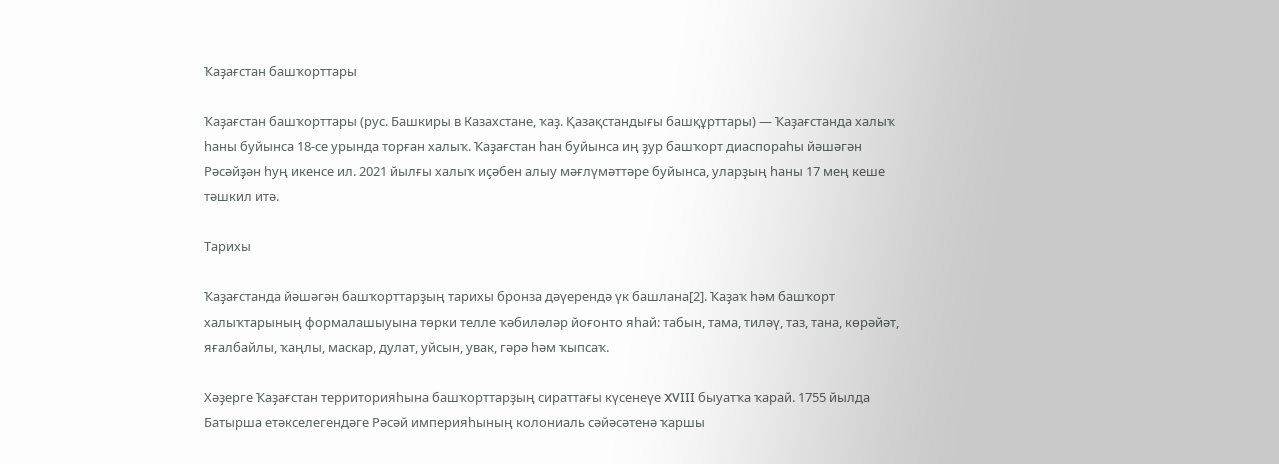Ҡаҙағстан башҡорттары

Ҡаҙағстан башҡорттары (рус. Башкиры в Казахстане, ҡаҙ. Қазақстандығы башқұрттары) — Ҡаҙағстанда халыҡ һаны буйынса 18-се урында торған халыҡ. Ҡаҙағстан һан буйынса иң ҙур башҡорт диаспораһы йәшәгән Рәсәйҙән һуң икенсе ил. 2021 йылғы халыҡ иҫәбен алыу мәғлүмәттәре буйынса, уларҙың һаны 17 мең кеше тәшкил итә.

Тарихы

Ҡаҙағстанда йәшәгән башҡорттарҙың тарихы бронза дәүерендә үк башлана[2]. Ҡаҙаҡ һәм башҡорт халыҡтарының формалашыуына төрки телле ҡәбиләләр йоғонто яһай: табын, тама, тиләү, таз, тана, көрәйәт, яғалбайлы, ҡаңлы, маскар, дулат, уйсын, увак, гәрә һәм ҡыпсаҡ.

Хәҙерге Ҡаҙағстан территорияһына башҡорттарҙың сираттағы күсенеүе XVIII быуатҡа ҡарай. 1755 йылда Батырша етәкселегендәге Рәсәй империяһының колониаль сәйәсәтенә ҡаршы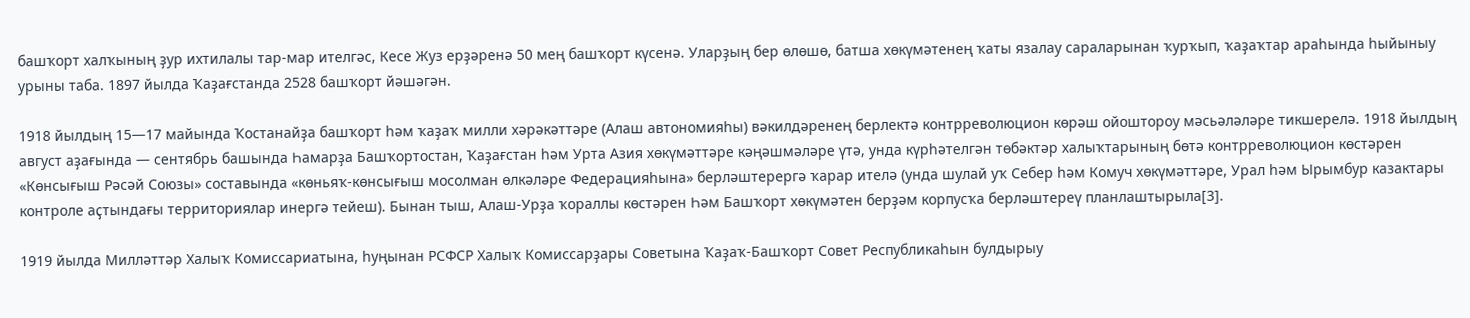башҡорт халҡының ҙур ихтилалы тар-мар ителгәс, Кесе Жуз ерҙәренә 50 мең башҡорт күсенә. Уларҙың бер өлөшө, батша хөкүмәтенең ҡаты язалау сараларынан ҡурҡып, ҡаҙаҡтар араһында һыйыныу урыны таба. 1897 йылда Ҡаҙағстанда 2528 башҡорт йәшәгән.

1918 йылдың 15—17 майында Ҡостанайҙа башҡорт һәм ҡаҙаҡ милли хәрәкәттәре (Алаш автономияһы) вәкилдәренең берлектә контрреволюцион көрәш ойоштороу мәсьәләләре тикшерелә. 1918 йылдың август аҙағында — сентябрь башында Һамарҙа Башҡортостан, Ҡаҙағстан һәм Урта Азия хөкүмәттәре кәңәшмәләре үтә, унда күрһәтелгән төбәктәр халыҡтарының бөтә контрреволюцион көстәрен «Көнсығыш Рәсәй Союзы» составында «көньяҡ-көнсығыш мосолман өлкәләре Федерацияһына» берләштерергә ҡарар ителә (унда шулай уҡ Себер һәм Комуч хөкүмәттәре, Урал һәм Ырымбур казактары контроле аҫтындағы территориялар инергә тейеш). Бынан тыш, Алаш-Урҙа ҡораллы көстәрен Һәм Башҡорт хөкүмәтен берҙәм корпусҡа берләштереү планлаштырыла[3].

1919 йылда Милләттәр Халыҡ Комиссариатына, һуңынан РСФСР Халыҡ Комиссарҙары Советына Ҡаҙаҡ-Башҡорт Совет Республикаһын булдырыу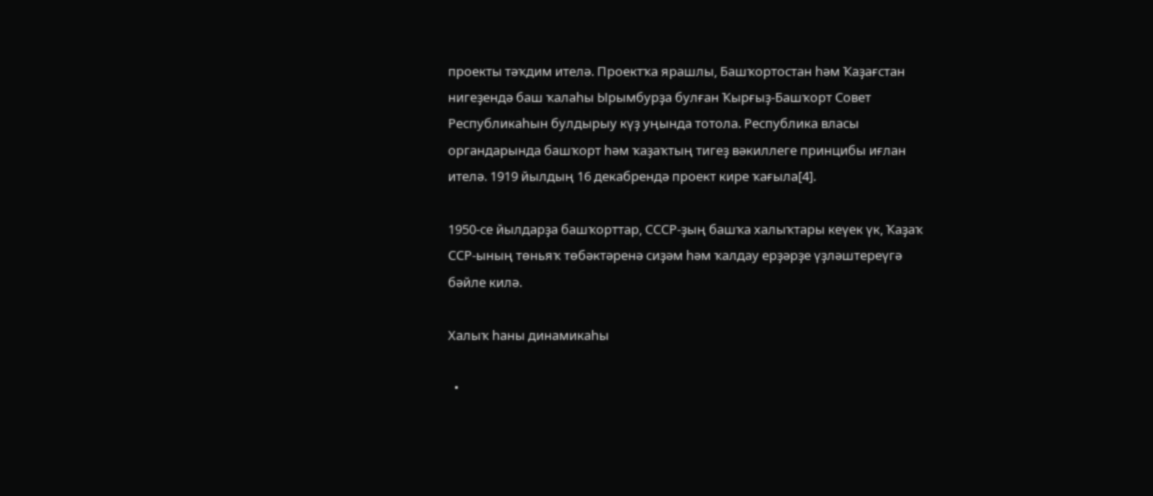проекты тәҡдим ителә. Проектҡа ярашлы, Башҡортостан һәм Ҡаҙағстан нигеҙендә баш ҡалаһы Ырымбурҙа булған Ҡырғыҙ-Башҡорт Совет Республикаһын булдырыу күҙ уңында тотола. Республика власы органдарында башҡорт һәм ҡаҙаҡтың тигеҙ вәкиллеге принцибы иғлан ителә. 1919 йылдың 16 декабрендә проект кире ҡағыла[4].

1950-се йылдарҙа башҡорттар, СССР-ҙың башҡа халыҡтары кеүек үк, Ҡаҙаҡ ССР-ының төньяҡ төбәктәренә сиҙәм һәм ҡалдау ерҙәрҙе үҙләштереүгә бәйле килә.

Халыҡ һаны динамикаһы

  •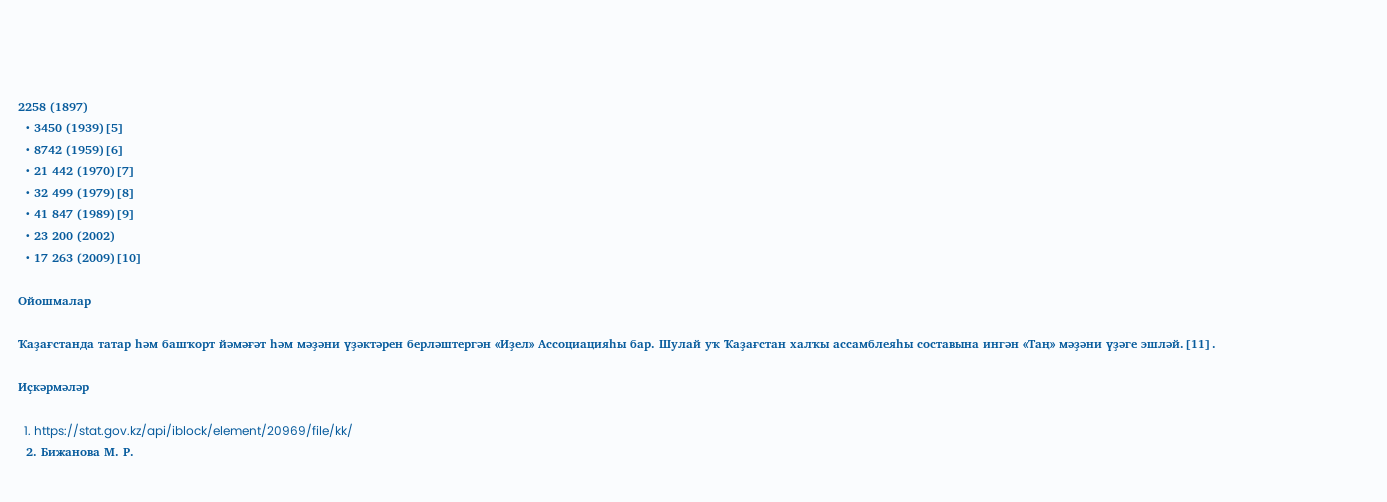2258 (1897)
  • 3450 (1939)[5]
  • 8742 (1959)[6]
  • 21 442 (1970)[7]
  • 32 499 (1979)[8]
  • 41 847 (1989)[9]
  • 23 200 (2002)
  • 17 263 (2009)[10]

Ойошмалар

Ҡаҙағстанда татар һәм башҡорт йәмәғәт һәм мәҙәни үҙәктәрен берләштергән «Иҙел» Ассоциацияһы бар. Шулай уҡ Ҡаҙағстан халҡы ассамблеяһы составына ингән «Таң» мәҙәни үҙәге эшләй.[11].

Иҫкәрмәләр

  1. https://stat.gov.kz/api/iblock/element/20969/file/kk/
  2. Бижанова М. Р.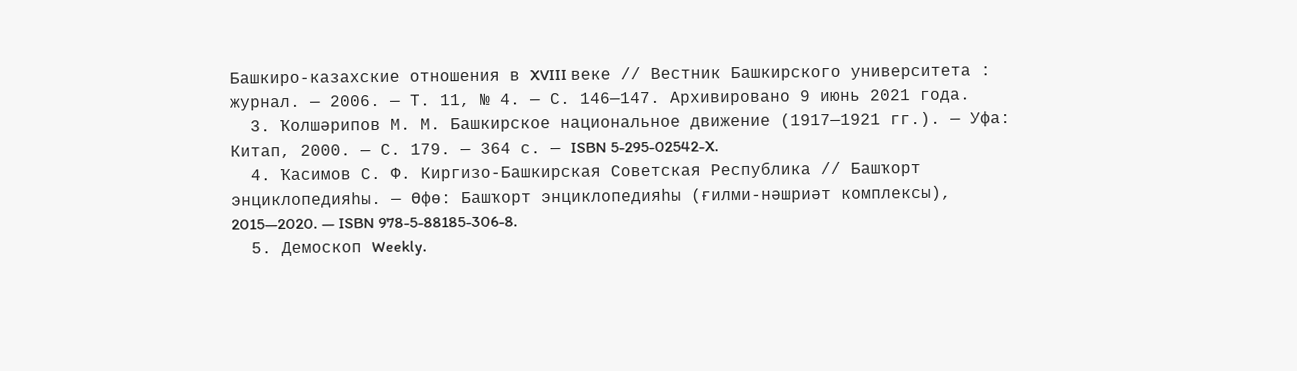Башкиро-казахские отношения в XVIII веке // Вестник Башкирского университета : журнал. — 2006. — Т. 11, № 4. — С. 146—147. Архивировано 9 июнь 2021 года.
  3. Ҡолшәрипов М. М. Башкирское национальное движение (1917—1921 гг.). — Уфа: Китап, 2000. — С. 179. — 364 с. — ISBN 5-295-02542-X.
  4. Ҡасимов С. Ф. Киргизо-Башкирская Советская Республика // Башҡорт энциклопедияһы. — Өфө: Башҡорт энциклопедияһы (ғилми-нәшриәт комплексы), 2015—2020. — ISBN 978-5-88185-306-8.
  5. Демоскоп Weekly.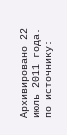Архивировано 22 июль 2011 года. по источнику: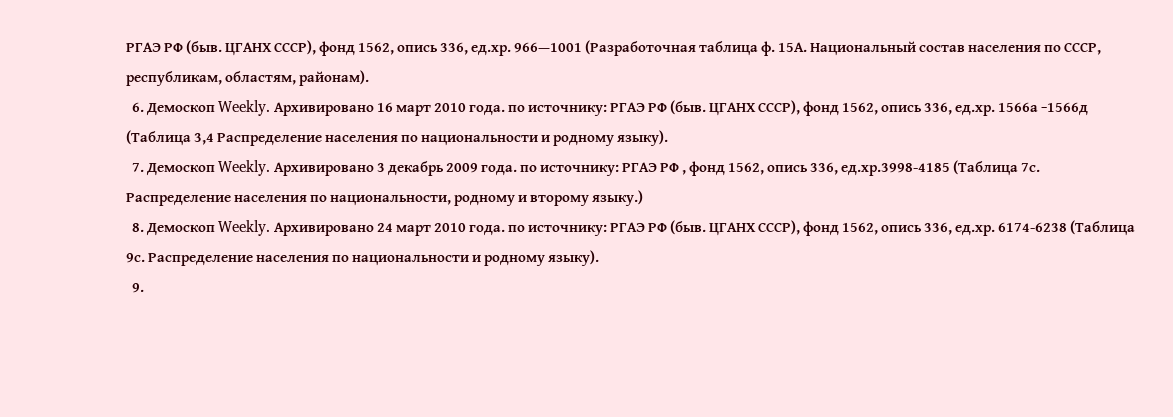РГАЭ РФ (быв. ЦГАНХ СССР), фонд 1562, опись 336, ед.хр. 966—1001 (Разработочная таблица ф. 15А. Национальный состав населения по СССР, республикам, областям, районам).
  6. Демоскоп Weekly. Архивировано 16 март 2010 года. по источнику: РГАЭ РФ (быв. ЦГАНХ СССР), фонд 1562, опись 336, ед.хр. 1566а −1566д (Таблица 3,4 Распределение населения по национальности и родному языку).
  7. Демоскоп Weekly. Архивировано 3 декабрь 2009 года. по источнику: РГАЭ РФ , фонд 1562, опись 336, ед.хр.3998-4185 (Таблица 7с. Распределение населения по национальности, родному и второму языку.)
  8. Демоскоп Weekly. Архивировано 24 март 2010 года. по источнику: РГАЭ РФ (быв. ЦГАНХ СССР), фонд 1562, опись 336, ед.хр. 6174-6238 (Таблица 9с. Распределение населения по национальности и родному языку).
  9.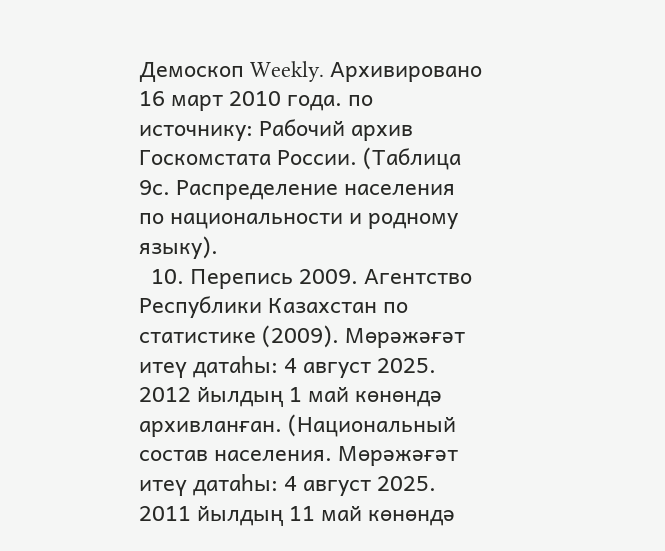Демоскоп Weekly. Архивировано 16 март 2010 года. по источнику: Рабочий архив Госкомстата России. (Таблица 9с. Распределение населения по национальности и родному языку).
  10. Перепись 2009. Агентство Республики Казахстан по статистике (2009). Мөрәжәғәт итеү датаһы: 4 август 2025. 2012 йылдың 1 май көнөндә архивланған. (Национальный состав населения. Мөрәжәғәт итеү датаһы: 4 август 2025. 2011 йылдың 11 май көнөндә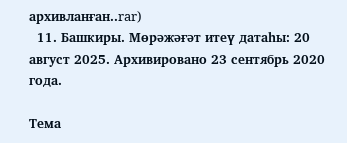архивланған..rar)
  11. Башкиры. Мөрәжәғәт итеү датаһы: 20 август 2025. Архивировано 23 сентябрь 2020 года.

Тема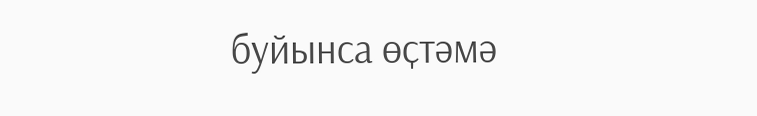буйынса өҫтәмә